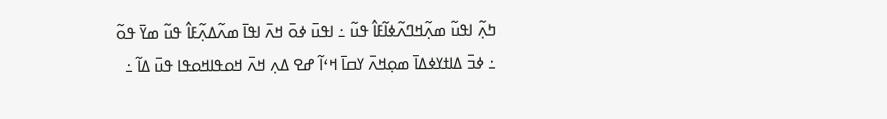ߤߍ߲߬ ߊߟߎ߬ ߘߍ߲߬ߞߣߍ߬ߦߊ߬ߓߊ߮ ߟߎ߬ ߸ ߊߟߎ߫ ߦߋ߫ ߞߍ߫ ߊߟߊ߫ ߘߍ߬ߡߍ߲߬ߓߊ߮ ߟߎ߬ ߘߌ߫ ߟߋ߬ ߸ ߦߏ߫ ߡߊߙߌߦߡߊ߫ ߘߋ߲ߞߍ߫ ߌߛߊ߫ ߞߵߊ߬ ߝߐ ߡߍ߲ ߞߍ߫ ߞߋߟߊߞߋߟߊ ߟߎ߫ ߡߊ߬ ߸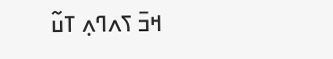ߞߏ߫ ߖߍߣߍ߲ ߠߎ߬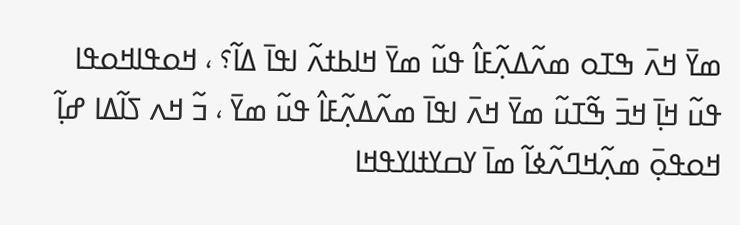ߘߌ߫ ߞߍ߫ ߒߠߋ ߘߍ߬ߡߍ߲߬ߓߊ߮ ߟߎ߬ ߘߌ߫ ߞߊߕߙߍ߬ ߊߟߊ߫ ߡߊ߬؟ ، ߞߋߟߊߞߋߟߊ ߟߎ߬ ߞߊ߲߫ ߞߏ߫ ߒ߬ߠߎ߬ ߘߌ߫ ߞߍ߫ ߊߟߊ߫ ߘߍ߬ߡߍ߲߬ߓߊ߮ ߟߎ߬ ߘߌ߫ ، ߏ߬ ߞߍ ߖߊ߬ߡߊ ߝߊ߲߬ ߞߋߟߋ߲߫ ߘߍ߲߬ߞߣߍ߬ߦߊ߬ ߘߊ߫ ߌߛߌߙߊߌߟߞߊ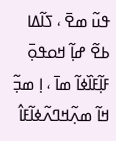ߟߎ߬ ߘߐ߫ ، ߖߊ߬ߡߊ ߕߐ߬ ߝߊ߲߬ ߞߋߟߋ߲߫ ߓߊ߲߬ߓߊ߰ߦߊ߬ ߘߊ߫ ، ߊ߲ ߘߏ߲߬ ߞߊ߬ ߘߍ߲߬ߞߣߍ߬ߦߊ߬ߓߊ߮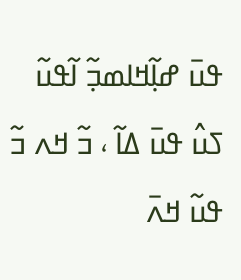ߟߎ߫ ߝߊ߲߬ߞߊߘߏ߲߬ ߊ߬ߟߎ߬ ߖߎ߮ ߟߎ߫ ߡߊ߬ ، ߏ߬ ߞߍ ߏ߬ ߟߎ߬ ߞߍ߫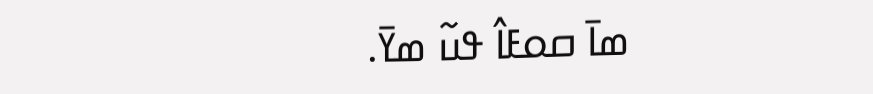ߘߊ߫ ߛߋߓߊ߮ ߟߎ߬ ߘߌ߫.